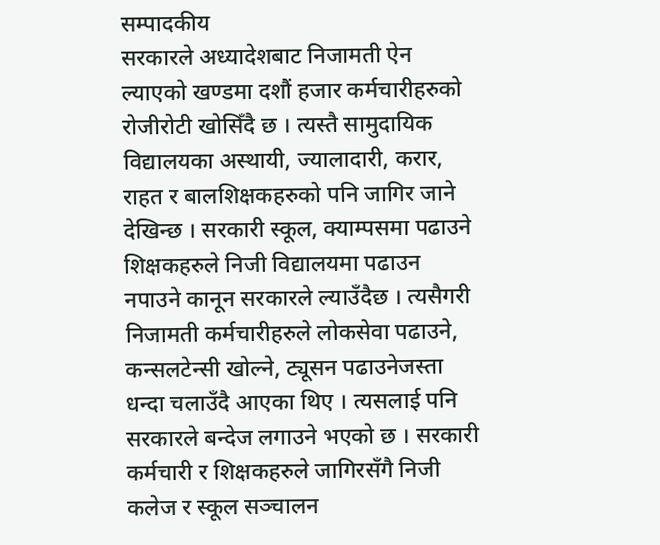सम्पादकीय
सरकारले अध्यादेशबाट निजामती ऐन ल्याएको खण्डमा दशौं हजार कर्मचारीहरुको रोजीरोटी खोसिँदै छ । त्यस्तै सामुदायिक विद्यालयका अस्थायी, ज्यालादारी, करार, राहत र बालशिक्षकहरुको पनि जागिर जाने देखिन्छ । सरकारी स्कूल, क्याम्पसमा पढाउने शिक्षकहरुले निजी विद्यालयमा पढाउन नपाउने कानून सरकारले ल्याउँदैछ । त्यसैगरी निजामती कर्मचारीहरुले लोकसेवा पढाउने, कन्सलटेन्सी खोल्ने, ट्यूसन पढाउनेजस्ता धन्दा चलाउँदै आएका थिए । त्यसलाई पनि सरकारले बन्देज लगाउने भएको छ । सरकारी कर्मचारी र शिक्षकहरुले जागिरसँगै निजी कलेज र स्कूल सञ्चालन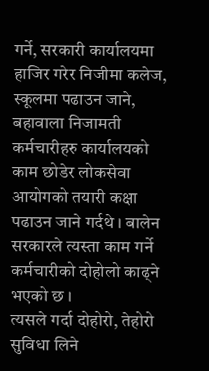गर्ने, सरकारी कार्यालयमा हाजिर गरेर निजीमा कलेज, स्कूलमा पढाउन जाने, बहावाला निजामती कर्मचारीहरु कार्यालयको काम छोडेर लोकसेवा आयोगको तयारी कक्षा पढाउन जाने गर्दथे । बालेन सरकारले त्यस्ता काम गर्ने कर्मचारीको दोहोलो काढ्ने भएको छ ।
त्यसले गर्दा दोहोरो, तेहोरो सुविधा लिने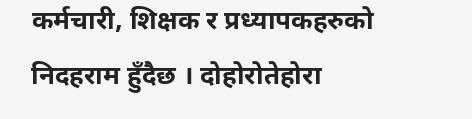कर्मचारी, शिक्षक र प्रध्यापकहरुको निदहराम हुँदैछ । दोहोरोतेहोरा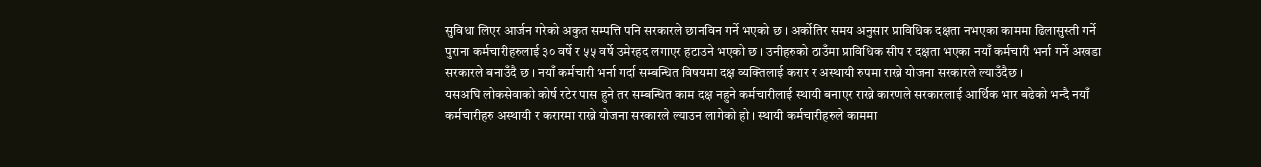सुविधा लिएर आर्जन गरेको अकुत सम्पत्ति पनि सरकारले छानविन गर्ने भएको छ । अर्कोतिर समय अनुसार प्राविधिक दक्षता नभएका काममा ढिलासुस्ती गर्ने पुराना कर्मचारीहरुलाई ३० वर्षे र ५५ वर्षे उमेरहद लगाएर हटाउने भएको छ । उनीहरुको ठाउँमा प्राविधिक सीप र दक्षता भएका नयाँ कर्मचारी भर्ना गर्ने अखडा सरकारले बनाउँदै छ । नयाँ कर्मचारी भर्ना गर्दा सम्बन्धित विषयमा दक्ष व्यक्तिलाई करार र अस्थायी रुपमा राख्ने योजना सरकारले ल्याउँदैछ ।
यसअघि लोकसेवाको कोर्ष रटेर पास हुने तर सम्बन्धित काम दक्ष नहुने कर्मचारीलाई स्थायी बनाएर राख्ने कारणले सरकारलाई आर्थिक भार बढेको भन्दै नयाँ कर्मचारीहरु अस्थायी र करारमा राख्ने योजना सरकारले ल्याउन लागेको हो । स्थायी कर्मचारीहरुले काममा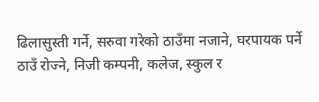ढिलासुस्ती गर्ने, सरुवा गरेको ठाउँमा नजाने, घरपायक पर्ने ठाउँ रोज्ने, निजी कम्पनी, कलेज, स्कुल र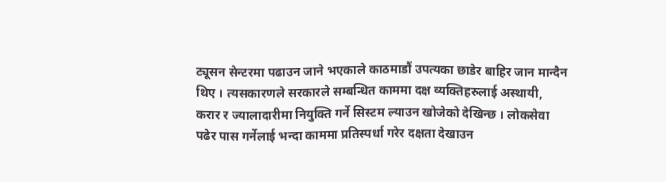ट्यूसन सेन्टरमा पढाउन जाने भएकाले काठमाडौं उपत्यका छाडेर बाहिर जान मान्दैन थिए । त्यसकारणले सरकारले सम्बन्धित काममा दक्ष व्यक्तिहरुलाई अस्थायी, करार र ज्यालादारीमा नियुक्ति गर्ने सिस्टम ल्याउन खोजेको देखिन्छ । लोकसेवा पढेर पास गर्नेलाई भन्दा काममा प्रतिस्पर्धा गरेर दक्षता देखाउन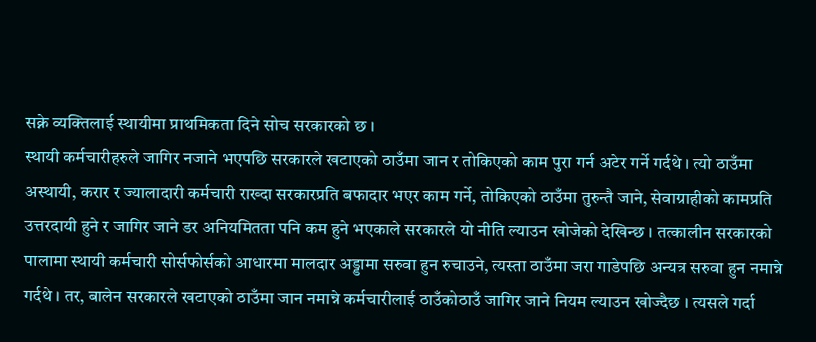सक्ने व्यक्तिलाई स्थायीमा प्राथमिकता दिने सोच सरकारको छ ।
स्थायी कर्मचारीहरुले जागिर नजाने भएपछि सरकारले खटाएको ठाउँमा जान र तोकिएको काम पुरा गर्न अटेर गर्ने गर्दथे । त्यो ठाउँमा अस्थायी, करार र ज्यालादारी कर्मचारी राख्दा सरकारप्रति बफादार भएर काम गर्ने, तोकिएको ठाउँमा तुरुन्तै जाने, सेवाग्राहीको कामप्रति उत्तरदायी हुने र जागिर जाने डर अनियमितता पनि कम हुने भएकाले सरकारले यो नीति ल्याउन खोजेको देखिन्छ । तत्कालीन सरकारको पालामा स्थायी कर्मचारी सोर्सफोर्सको आधारमा मालदार अड्डामा सरुवा हुन रुचाउने, त्यस्ता ठाउँमा जरा गाडेपछि अन्यत्र सरुवा हुन नमान्ने गर्दथे । तर, बालेन सरकारले खटाएको ठाउँमा जान नमान्ने कर्मचारीलाई ठाउँकोठाउँ जागिर जाने नियम ल्याउन खोज्दैछ । त्यसले गर्दा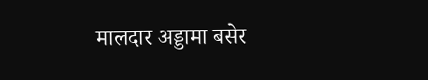मालदार अड्डामा बसेर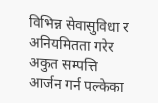विभिन्न सेवासुविधा र अनियमितता गरेर अकुत सम्पत्ति आर्जन गर्न पल्केका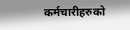कर्मचारीहरुको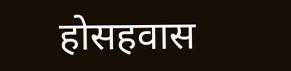होसहवास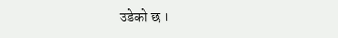उडेको छ ।